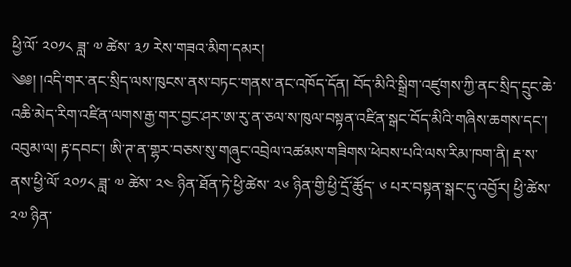ཕྱི་ལོ་ ༢༠༡༨ ཟླ་ ༧ ཚེས་ ༣༡ རེས་གཟའ་མིག་དམར།
༄༅། །འདི་གར་ནང་སྲིད་ལས་ཁུངས་ནས་བཏང་གནས་ནང་འཁོད་དོན། བོད་མིའི་སྒྲིག་འཛུགས་ཀྱི་ནང་སྲིད་དྲུང་ཆེ་འཆི་མེད་རིག་འཛིན་ལགས་རྒྱ་གར་བྱང་ཤར་ཨ་རུ་ན་ཅལ་ས་ཁུལ་བསྟན་འཛིན་སྒང་བོད་མིའི་གཞིས་ཆགས་དང་། འབུམ་ལ། རྟ་དབང་། ཨི་ཊ་ན་གྷར་བཅས་སུ་གཞུང་འབྲེལ་འཚམས་གཟིགས་ཕེབས་པའི་ལས་རིམ་ཁག་ནི། རྡ་ས་ནས་ཕྱི་ལོ་ ༢༠༡༨ ཟླ་ ༧ ཚེས་ ༢༤ ཉིན་ཐོན་ཏེ་ཕྱི་ཚེས་ ༢༦ ཉིན་གྱི་ཕྱི་དྲོ་ཚོུད་ ༦ པར་བསྟན་སྒང་དུ་འབྱོར། ཕྱི་ཚེས་ ༢༧ ཉིན་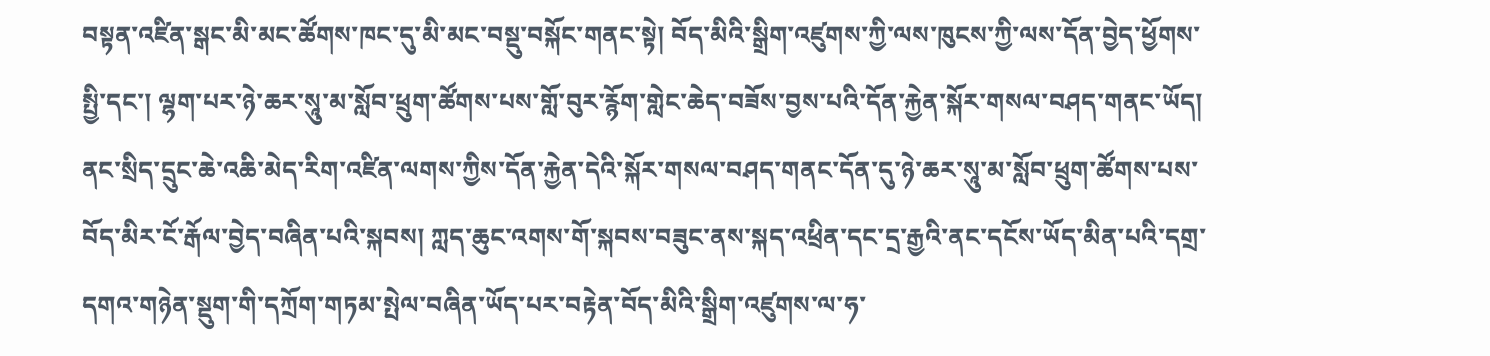བསྟན་འཛིན་སྒང་མི་མང་ཚོགས་ཁང་དུ་མི་མང་བསྡུ་བསྐོང་གནང་སྟེ། བོད་མིའི་སྒྲིག་འཛུགས་ཀྱི་ལས་ཁུངས་ཀྱི་ལས་དོན་བྱེད་ཕྱོགས་སྤྱི་དང་། ལྷག་པར་ཉེ་ཆར་སཱུ་མ་སློབ་ཕྲུག་ཚོགས་པས་གློ་བུར་རྙོག་གླེང་ཆེད་བཟོས་བྱས་པའི་དོན་རྐྱེན་སྐོར་གསལ་བཤད་གནང་ཡོད།
ནང་སྲིད་དྲུང་ཆེ་འཆི་མེད་རིག་འཛིན་ལགས་ཀྱིས་དོན་རྐྱེན་དེའི་སྐོར་གསལ་བཤད་གནང་དོན་དུ་ཉེ་ཆར་སཱུ་མ་སློབ་ཕྲུག་ཚོགས་པས་བོད་མིར་ངོ་རྒོལ་བྱེད་བཞིན་པའི་སྐབས། ཀླད་ཆུང་འགས་གོ་སྐབས་བཟུང་ནས་སྐད་འཕྲིན་དང་དྲ་རྒྱའི་ནང་དངོས་ཡོད་མིན་པའི་དགྲ་དགའ་གཉེན་སྡུག་གི་དཀྲོག་གཏམ་སྤེལ་བཞིན་ཡོད་པར་བརྟེན་བོད་མིའི་སྒྲིག་འཛུགས་ལ་ཧ་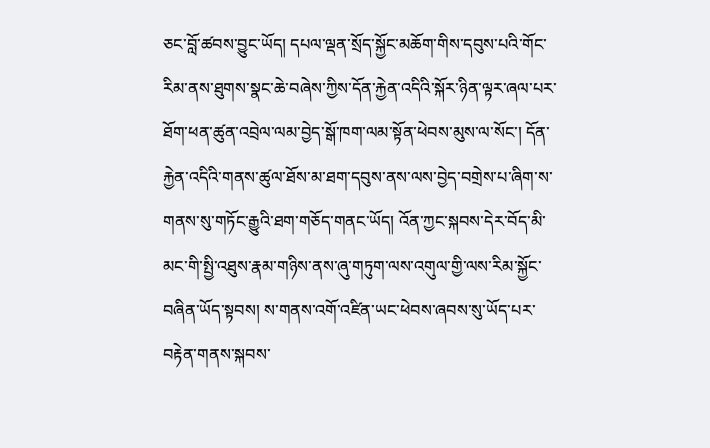ཅང་བློ་ཚབས་བྱུང་ཡོད། དཔལ་ལྡན་སྲོད་སྐྱོང་མཆོག་གིས་དབུས་པའི་གོང་རིམ་ནས་ཐུགས་སྣང་ཆེ་བཞེས་ཀྱིས་དོན་རྐྱེན་འདིའི་སྐོར་ཉིན་ལྟར་ཞལ་པར་ཐོག་ཕན་ཚུན་འབྲེལ་ལམ་བྱེད་སྒོ་ཁག་ལམ་སྟོན་ཕེབས་མུས་ལ་སོང་། དོན་རྐྱེན་འདིའི་གནས་ཚུལ་ཐོས་མ་ཐག་དབུས་ནས་ལས་བྱེད་བགྲེས་པ་ཞིག་ས་གནས་སུ་གཏོང་རྒྱུའི་ཐག་གཅོད་གནང་ཡོད། འོན་ཀྱང་སྐབས་དེར་བོད་མི་མང་གི་སྤྱི་འཐུས་རྣམ་གཉིས་ནས་ཞུ་གཏུག་ལས་འགུལ་གྱི་ལས་རིམ་སྐྱོང་བཞིན་ཡོད་སྟབས། ས་གནས་འགོ་འཛིན་ཡང་ཕེབས་ཞབས་སུ་ཡོད་པར་བརྟེན་གནས་སྐབས་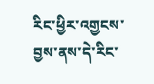རིང་ཕྱིར་འགྱངས་བྱས་ནས་དེ་རིང་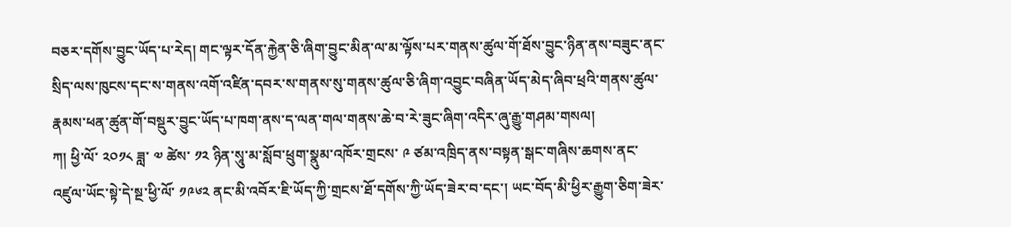བཅར་དགོས་བྱུང་ཡོད་པ་རེད། གང་ལྟར་དོན་རྐྱེན་ཅི་ཞིག་བྱུང་མིན་ལ་མ་ལྟོས་པར་གནས་ཚུལ་གོ་ཐོས་བྱུང་ཉིན་ནས་བཟུང་ནང་སྲིད་ལས་ཁུངས་དང་ས་གནས་འགོ་འཛིན་དབར་ས་གནས་སུ་གནས་ཚུལ་ཅི་ཞིག་འབྱུང་བཞིན་ཡོད་མེད་ཞིབ་ཕྲའི་གནས་ཚུལ་རྣམས་ཕན་ཚུན་གོ་བསྡུར་བྱུང་ཡོད་པ་ཁག་ནས་ད་ལན་གལ་གནས་ཆེ་བ་རེ་ཟུང་ཞིག་འདིར་ཞུ་རྒྱུ་གཤམ་གསལ།
ཀ། ཕྱི་ལོ་ ༢༠༡༨ ཟླ་ ༧ ཚེས་ ༡༢ ཉིན་སཱུ་མ་སློབ་ཕྲུག་སྣུམ་འཁོར་གྲངས་ ༩ ཙམ་འཁྲིད་ནས་བསྟན་སྒང་གཞིས་ཆགས་ནང་འཛུལ་ཡོང་སྟེ་དེ་སྔ་ཕྱི་ལོ་ ༡༩༦༢ ནང་མི་འབོར་ཇི་ཡོད་ཀྱི་གྲངས་ཐོ་དགོས་ཀྱི་ཡོད་ཟེར་བ་དང་། ཡང་བོད་མི་ཕྱིར་རྒྱུག་ཅིག་ཟེར་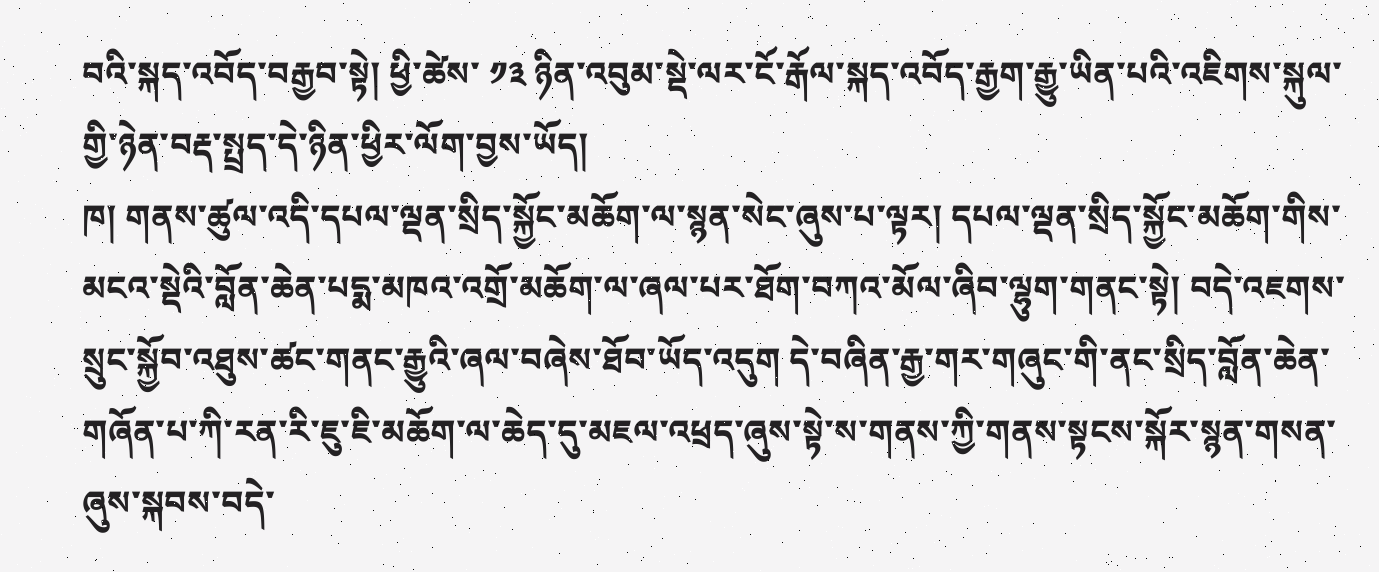བའི་སྐད་འབོད་བརྒྱབ་སྟེ། ཕྱི་ཚེས་ ༡༣ ཉིན་འབུམ་སྡེ་ལར་ངོ་རྒོལ་སྐད་འབོད་རྒྱག་རྒྱུ་ཡིན་པའི་འཇིགས་སྐུལ་གྱི་ཉེན་བརྡ་སྤྲད་དེ་ཉིན་ཕྱིར་ལོག་བྱས་ཡོད།
ཁ། གནས་ཚུལ་འདི་དཔལ་ལྡན་སྲིད་སྐྱོང་མཆོག་ལ་སྙན་སེང་ཞུས་པ་ལྟར། དཔལ་ལྡན་སྲིད་སྐྱོང་མཆོག་གིས་མངའ་སྡེའི་བློན་ཆེན་པདྨ་མཁའ་འགྲོ་མཆོག་ལ་ཞལ་པར་ཐོག་བཀའ་མོལ་ཞིབ་ལྷུག་གནང་སྟེ། བདེ་འཇགས་སྲུང་སྐྱོབ་འཐུས་ཚང་གནང་རྒྱུའི་ཞལ་བཞེས་ཐོབ་ཡོད་འདུག དེ་བཞིན་རྒྱ་གར་གཞུང་གི་ནང་སྲིད་བློན་ཆེན་གཞོན་པ་ཀི་རན་རི་ཇུ་ཇི་མཆོག་ལ་ཆེད་དུ་མཇལ་འཕྲད་ཞུས་སྟེ་ས་གནས་ཀྱི་གནས་སྟངས་སྐོར་སྙན་གསན་ཞུས་སྐབས་བདེ་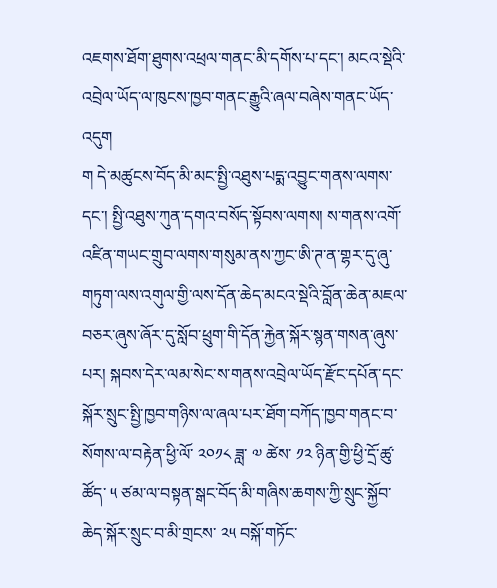འཇགས་ཐོག་ཐུགས་འཕྲལ་གནང་མི་དགོས་པ་དང་། མངའ་སྡེའི་འབྲེལ་ཡོད་ལ་ཁུངས་ཁྱབ་གནང་རྒྱུའི་ཞལ་བཞེས་གནང་ཡོད་འདུག
ག དེ་མཚུངས་བོད་མི་མང་སྤྱི་འཐུས་པདྨ་འབྱུང་གནས་ལགས་དང་། སྤྱི་འཐུས་ཀུན་དགའ་བསོད་སྟོབས་ལགས། ས་གནས་འགོ་འཛིན་གཡང་གྲུབ་ལགས་གསུམ་ནས་ཀྱང་ཨི་ཊ་ན་གྷར་དུ་ཞུ་གཏུག་ལས་འགུལ་གྱི་ལས་དོན་ཆེད་མངའ་སྡེའི་བློན་ཆེན་མཇལ་བཅར་ཞུས་ཞོར་དུ་སློབ་ཕྲུག་གི་དོན་རྐྱེན་སྐོར་སྙན་གསན་ཞུས་པར། སྐབས་དེར་ལམ་སེང་ས་གནས་འབྲེལ་ཡོད་རྫོང་དཔོན་དང་སྐོར་སྲུང་སྤྱི་ཁྱབ་གཉིས་ལ་ཞལ་པར་ཐོག་བཀོད་ཁྱབ་གནང་བ་སོགས་ལ་བརྟེན་ཕྱི་ལོ་ ༢༠༡༨ ཟླ་ ༧ ཚེས་ ༡༢ ཉིན་གྱི་ཕྱི་དྲོ་ཚུ་ཚོད་ ༥ ཙམ་ལ་བསྟན་སྒང་བོད་མི་གཞིས་ཆགས་ཀྱི་སྲུང་སྐྱོབ་ཆེད་སྐོར་སྲུང་བ་མི་གྲངས་ ༢༥ བསྐོ་གཏོང་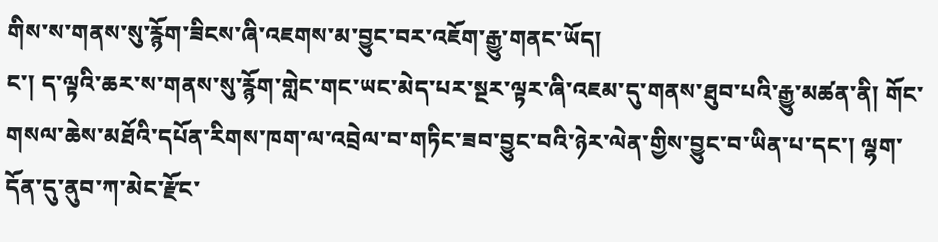གིས་ས་གནས་སུ་རྙོག་ཟིངས་ཞི་འཇགས་མ་བྱུང་བར་འཇོག་རྒྱུ་གནང་ཡོད།
ང་། ད་ལྟའི་ཆར་ས་གནས་སུ་རྙོག་གླེང་གང་ཡང་མེད་པར་སྔར་ལྟར་ཞི་འཇམ་དུ་གནས་ཐུབ་པའི་རྒྱུ་མཚན་ནི། གོང་གསལ་ཆེས་མཐོའི་དཔོན་རིགས་ཁག་ལ་འབྲེལ་བ་གཏིང་ཟབ་བྱུང་བའི་ཉེར་ལེན་གྱིས་བྱུང་བ་ཡིན་པ་དང་། ལྷག་དོན་དུ་ནུབ་ཀ་མེང་རྫོང་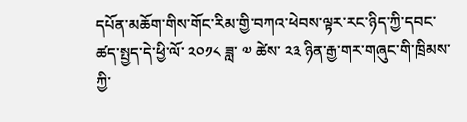དཔོན་མཆོག་གིས་གོང་རིམ་གྱི་བཀའ་ཕེབས་ལྟར་རང་ཉིད་ཀྱི་དབང་ཚད་སྤྱད་དེ་ཕྱི་ལོ་ ༢༠༡༨ ཟླ་ ༧ ཚེས་ ༢༣ ཉིན་རྒྱ་གར་གཞུང་གི་ཁྲིམས་ཀྱི་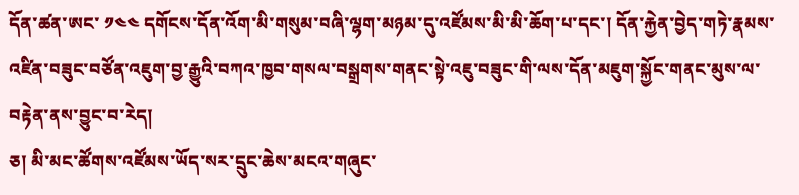དོན་ཚན་ཨང་ ༡༤༤ དགོངས་དོན་འོག་མི་གསུམ་བཞི་ལྷག་མཉམ་དུ་འཛོམས་མི་མི་ཆོག་པ་དང་། དོན་རྐྱེན་བྱེད་གཏེ་རྣམས་འཛིན་བཟུང་བཙོན་འཇུག་བྱ་རྒྱུའི་བཀའ་ཁྱབ་གསལ་བསྒྲགས་གནང་སྟེ་འཇུ་བཟུང་གི་ལས་དོན་མཇུག་སྐྱོང་གནང་མུས་ལ་བརྟེན་ནས་བྱུང་བ་རེད།
ཅ། མི་མང་ཚོགས་འཛོམས་ཡོད་སར་དྲུང་ཆེས་མངའ་གཞུང་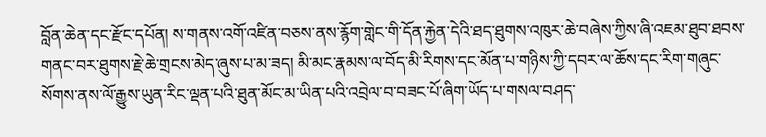བློན་ཆེན་དང་རྫོང་དཔོན། ས་གནས་འགོ་འཛིན་བཅས་ནས་རྙོག་གླེང་གི་དོན་རྐྱེན་དེའི་ཐད་ཐུགས་འཁུར་ཆེ་བཞེས་ཀྱིས་ཞི་འཇམ་ཐུབ་ཐབས་གནང་བར་ཐུགས་རྗེ་ཆེ་གྲངས་མེད་ཞུས་པ་མ་ཟད། མི་མང་རྣམས་ལ་བོད་མི་རིགས་དང་མོན་པ་གཉིས་ཀྱི་དབར་ལ་ཆོས་དང་རིག་གཞུང་སོགས་ནས་ལོ་རྒྱུས་ཡུན་རིང་ལྡན་པའི་ཐུན་མོང་མ་ཡིན་པའི་འབྲེལ་བ་བཟང་པོ་ཞིག་ཡོད་པ་གསལ་བཤད་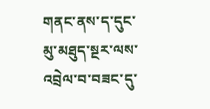གནང་ནས་ད་དུང་མུ་མཐུད་སྔར་ལས་འབྲེལ་བ་བཟང་དུ་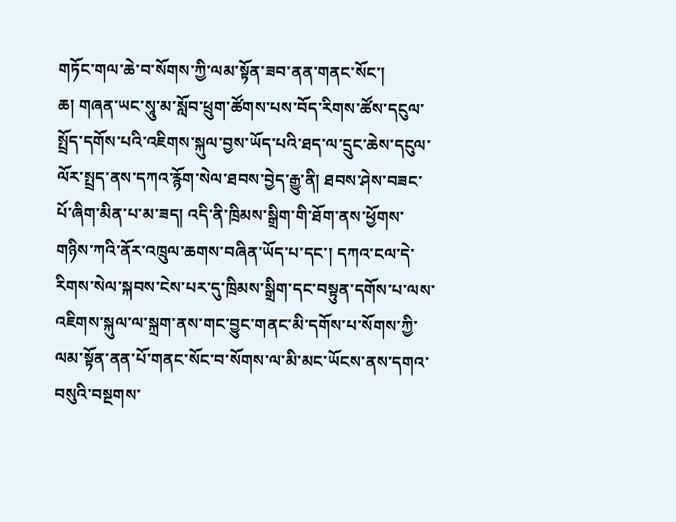གཏོང་གལ་ཆེ་བ་སོགས་ཀྱི་ལམ་སྟོན་ཟབ་ནན་གནང་སོང་།
ཆ། གཞན་ཡང་སཱུ་མ་སློབ་ཕྲུག་ཚོགས་པས་བོད་རིགས་ཚོས་དངུལ་སྤྲོད་དགོས་པའི་འཇིགས་སྐུལ་བྱས་ཡོད་པའི་ཐད་ལ་དྲུང་ཆེས་དངུལ་ལོར་སྤྲད་ནས་དཀའ་རྙོག་སེལ་ཐབས་བྱེད་རྒྱུ་ནི། ཐབས་ཤེས་བཟང་པོ་ཞིག་མིན་པ་མ་ཟད། འདི་ནི་ཁྲིམས་སྒྲིག་གི་ཐོག་ནས་ཕྱོགས་གཉིས་ཀའི་ནོར་འཁྲུལ་ཆགས་བཞིན་ཡོད་པ་དང་། དཀའ་ངལ་དེ་རིགས་སེལ་སྐབས་ངེས་པར་དུ་ཁྲིམས་སྒྲིག་དང་བསྟུན་དགོས་པ་ལས་འཇིགས་སྐུལ་ལ་སྐྲག་ནས་གང་བྱུང་གནང་མི་དགོས་པ་སོགས་ཀྱི་ལམ་སྟོན་ནན་པོ་གནང་སོང་བ་སོགས་ལ་མི་མང་ཡོངས་ནས་དགའ་བསུའི་བསྔགས་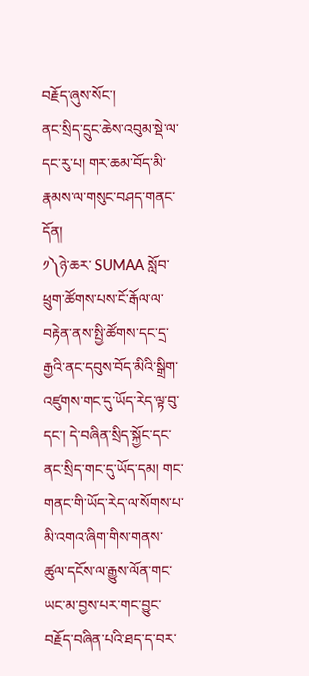བརྗོད་ཞུས་སོང་།
ནང་སྲིད་དྲུང་ཆེས་འབུམ་སྡེ་ལ་དང་རུ་པ། གར་ཆམ་བོད་མི་རྣམས་ལ་གསུང་བཤད་གནང་དོན།
༡༽ཉེ་ཆར་ SUMAA སློབ་ཕྲུག་ཚོགས་པས་ངོ་རྒོལ་ལ་བརྟེན་ནས་སྤྱི་ཚོགས་དང་དྲ་རྒྱའི་ནང་དབུས་བོད་མིའི་སྒྲིག་འཛུགས་གང་དུ་ཡོད་རེད་ལྟ་བུ་དང་། དེ་བཞིན་སྲིད་སྐྱོང་དང་ནང་སྲིད་གང་དུ་ཡོད་དམ། གང་གནང་གི་ཡོད་རེད་ལ་སོགས་པ་མི་འགའ་ཞིག་གིས་གནས་ཚུལ་དངོས་ལ་རྒྱུས་ལོན་གང་ཡང་མ་བྱས་པར་གང་བྱུང་བརྗོད་བཞིན་པའི་ཐད་ད་བར་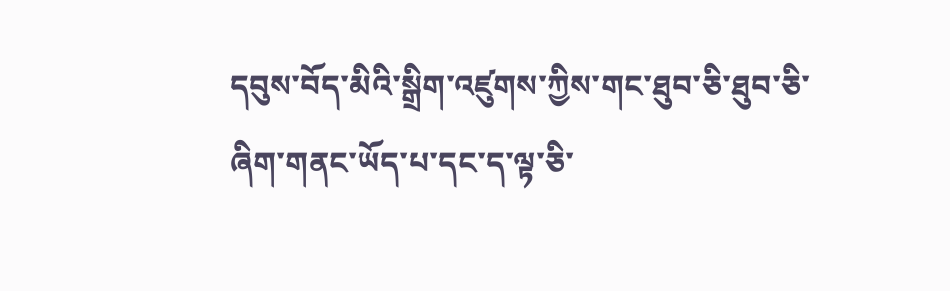དབུས་བོད་མིའི་སྒྲིག་འཛུགས་ཀྱིས་གང་ཐུབ་ཅི་ཐུབ་ཅི་ཞིག་གནང་ཡོད་པ་དང་ད་ལྟ་ཅི་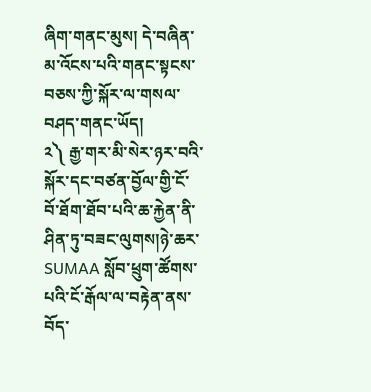ཞིག་གནང་མུས། དེ་བཞིན་མ་འོངས་པའི་གནང་སྟངས་བཅས་ཀྱི་སྐོར་ལ་གསལ་བཤད་གནང་ཡོད།
༢༽ རྒྱ་གར་མི་སེར་ཉར་བའི་སྐོར་དང་བཙན་བྱོལ་གྱི་ངོ་བོ་ཐོག་ཐོབ་པའི་ཆ་རྐྱེན་ནི་ཤིན་ཏུ་བཟང་ལུགས།ཉེ་ཆར་ SUMAA སློབ་ཕྲུག་ཚོགས་པའི་ངོ་རྒོལ་ལ་བརྟེན་ནས་བོད་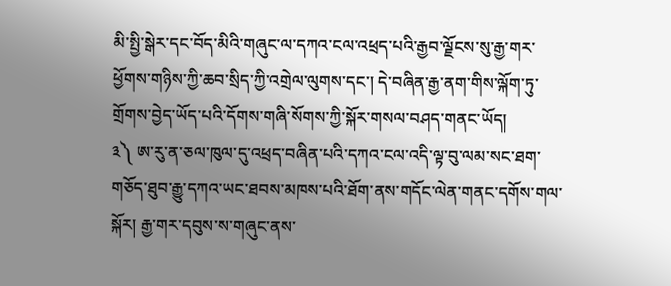མི་སྤྱི་སྒེར་དང་བོད་མིའི་གཞུང་ལ་དཀའ་ངལ་འཕྲད་པའི་རྒྱབ་ལྗོངས་སུ་རྒྱ་གར་ཕྱོགས་གཉིས་ཀྱི་ཆབ་སྲིད་ཀྱི་འགྲེལ་ལུགས་དང་། དེ་བཞིན་རྒྱ་ནག་གིས་ལྐོག་ཏུ་གྲོགས་བྱེད་ཡོད་པའི་དོགས་གཞི་སོགས་ཀྱི་སྐོར་གསལ་བཤད་གནང་ཡོད།
༣༽ ཨ་རུ་ན་ཅལ་ཁུལ་དུ་འཕྲད་བཞིན་པའི་དཀའ་ངལ་འདི་ལྟ་བུ་ལམ་སང་ཐག་གཅོད་ཐུབ་རྒྱུ་དཀའ་ཡང་ཐབས་མཁས་པའི་ཐོག་ནས་གདོང་ལེན་གནང་དགོས་གལ་སྐོར། རྒྱ་གར་དབུས་ས་གཞུང་ནས་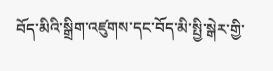བོད་མིའི་སྒྲིག་འཛུགས་དང་བོད་མི་སྤྱི་སྒེར་གྱི་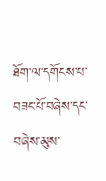ཐོག་ལ་དགོངས་པ་བཟང་པོ་བཞེས་དང་བཞེས་མུས་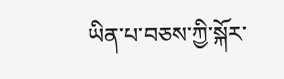ཡིན་པ་བཅས་ཀྱི་སྐོར་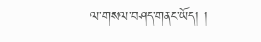ལ་གསལ་བཤད་གནང་ཡོད། །